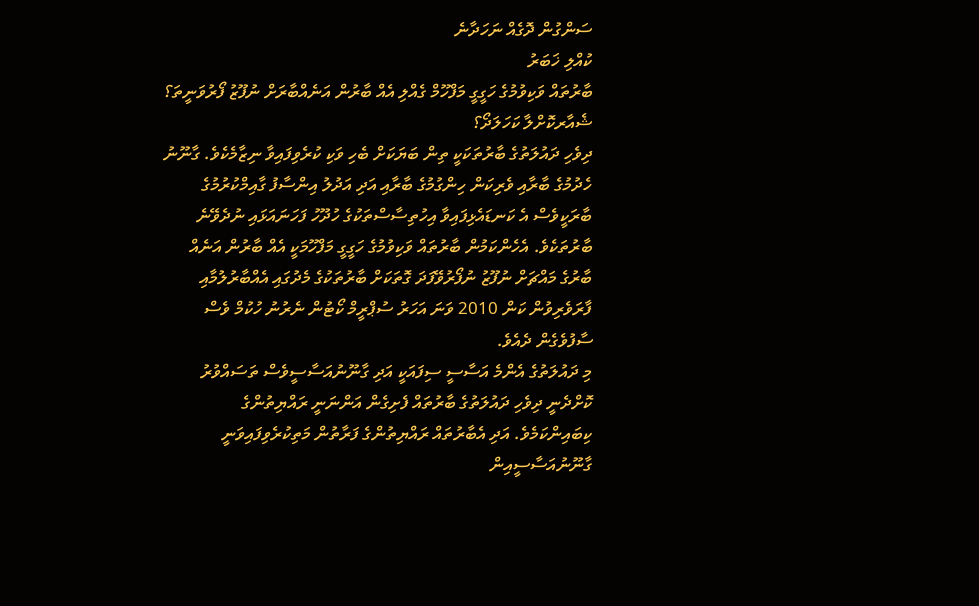ސަންގުން ދޮގެއް ނަހަދާނެ
ކުއްލި ޚަބަރު
ބާރުތައް ވަކިވުމުގެ ހަގީގީ މަފްހޫމް ގެއްލި އެއް ބާރުން އަނެއްބާރަށް ނުފޫޒު ފޯރުވަނީތަ؟
ޝެއާރކޮށްލާ ކަހަލަދޯ؟
ދިވެހި ދައުލަތުގެ ބާރުތަކަކީ ތިން ބަޔަކަށް ބެހި ވަކި ކުރެވިފައިވާ ނިޒާމެކެވެ. ގާނޫނު ހެދުމުގެ ބާރާއި ވެރިކަން ހިންގުމުގެ ބާރާއި އަދި އަދުލު އިންސާފު ގާއިމްކުރުމުގެ ބާރަކީވެސް އެ ކަނޑައެޅިފައިވާ އިހުތިސާސްތަކުގެ ހުދޫހު ފަހަނައަޅައި ނުދެވޭނެ ބާރުތަކެވެ. އެހެންކަމުން ބާރުތައް ވަކިވުމުގެ ހަގީގީ މަފްހޫމަކީ އެއް ބާރުން އަނެއް ބާރުގެ މައްޗަށް ނުފޫޒު ނުފޯރުވޭފަދަ ގޮތަކަށް ބާރުތަކުގެ މެދުގައި އެއްބާރުލުމާއި ފާރަވެރިވުން ކަން 2010 ވަނަ އަހަރު ސުޕްރީމް ކޯޓުން ނެރުނު ހުކުމް ވެސް ސާފުވެގެން ދެއެވެ.
މި ދައުލަތުގެ އެންމެ އަސާސީ ސިފައަކީ އަދި ގާނޫނުއަސާސީވެސް ތަސައްވުރު ކޮށްދެނީ ދިވެހި ދައުލަތުގެ ބާރުތައް ފެށިގެން އަންނަނީ ރައްޔިތުންގެ ކިބައިންކަމެވެ. އަދި އެބާރުތައް ރައްޔިތުންގެ ފަރާތުން މަތިކުރެވިފައިވަނީ ގާނޫނުއަސާސީއިން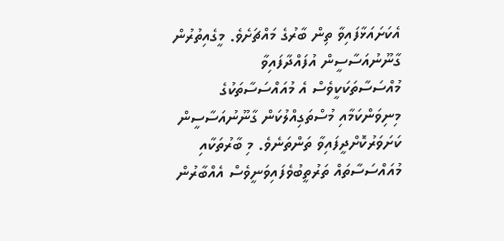އެކަށައަޅާފައިވާ ތިން ބާރުގެ މައްޗަށެވެ. މީގެއިތުރުން ގާނޫނުއަސާސީން އުފައްދާފައިވާ މުއްސަސާތަކަކީވެސް އެ މުއައްސަސާތަކުގެ މިނިވަންކަމާއި މުސްތަގިއްލުކަން ގާނޫނުއަސާސީން ކަށަވަރުކޮށްދީފައިވާ ތަންތަނެވެ. މި ބާރުތަކާއި މުއައްސަސާތައް ތަރުތީބުވެފައިވަނީވެސް އެއްބާރުން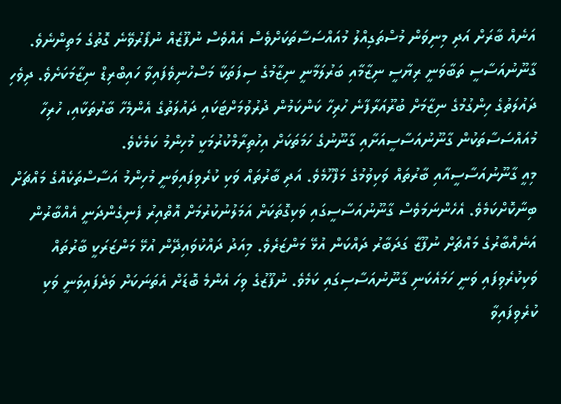އަނެއް ބާރަށް އަދި މިނިވަން މުސްތަގިއްލު މުއައްސަސާތަކަށްވެސް އެއްވެސް ނުފޫޒެއް ނުފޯރުވޭނެ ގޮތުގެ މަތިންނެވެ.
ގާނޫނުއަސާސީ ތަބާވަނީ ރިޔާސީ ނިޒާމާއި ބަރުލަމާނީ ނިޒާމުގެ ސިފަތަކާ މަސްހުނިވެފައިވާ ހައިބްރިޑް ނިޒާމަކަށެވެ. ދިވެހި ދައުލަތުގެ ހިންގުމުގެ ނިޒާމަށް ބުރޫއަރާފާނެ ހުރިހާ ކަންކަމުން ދުރުވުމަށްޓަކައި ދައުލަތުގެ އެންމެހާ ބާރުތަކާއި، ހުރިހާ މުއައްސަސާތަކުން ގާނޫނުއަސާސީއަށާއި ގާނޫނުގެ ހަމަތަކަށް އިހުތިރާމްކުރުމަކީ މުހިންމު ކަމެކެވެ.
މިއީ ގާނޫނުއަސާސީއާއި ބާރުތައް ވަކިވުމުގެ މަފްހޫމެވެ. އަދި ބާރުތައް ވަކި ކުރެވިފައިވަނީ މުހިންމު އަސާސްތަކެއްގެ މައްޗަށް ބިނާކޮށްކަމެވެ. އެހެންނަމަވެސް ގާނޫނުއަސާސީގައި ވަކިގޮތަކަށް އަމަލުނުކުރުމަށް އޮތްއިރު ފެނިގެންދަނީ އެއްބާރުން އަނެއްބާރުގެ މައްޗަށް ނުފޫޒާ ގަދަބާރު ދައްކަން އުޅޭ މަންޒަރެވެ. މިއަދު ދައްކުވައިދޭން އުޅޭ މަންޒަރަކީ ބާރުތައް ވަކިކުރެވިފައި ވަނީ ހަމައެކަނި ގާނޫނުއަސާސިގައި ކަމެވެ. ނުފޫޒުގެ ވިހަ އެންމެ ބޮޑަށް އެތަނަކަށް ވަދެފައިވަނީ ވަކި ކުރެވިފައިވާ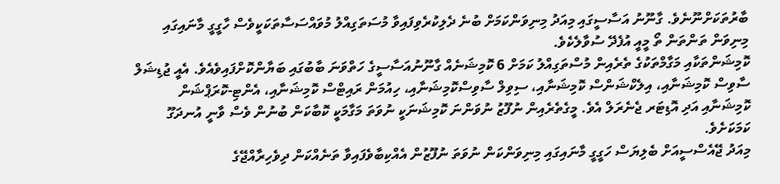ބާރުތަކަށްނޫނެވެ. ގާނޫނު އަސާސީގައި މިއަދު މިނިވަންކަމަށް ބުނެ ދެލިކުރެވިފައިވާ މުސަތަގިއްލު މުވައްސަސާތަކަކީވެސް ހާގީގީ މާނައިގައި މިނިވަން ތަންތަން ތޯ މީއީ އުފެދޭ ސުވާލެކެވެ.
ކޮމިޝަންތަކާއި މަގާމްތަކުގެ ތެރެއިން މުސްތަގިއްލު ކަމަށް 6 ކޮމިޝަނެއް ގާނޫނުއަސާސީގެ ހަތްވަނަ ބާބުގައި ބަޔާންކޮށްފައިވެއެވެ. އެއީ ޖުޑިޝަލް ސާވިސް ކޮމިޝަނާއި، އިލެކްޝަންސް ކޮމިޝަނާއި، ސިވިލް ސާވިސްކޮމިޝަނާއި، ހިއުމަން ރައިޓްސް ކޮމިޝަނާއި، އެންޓި-ކޮރަޕްޝަން ކޮމިޝަނާއި އަދި އޮޑިޓަރ ޖެނެރަލް އެވެ. މީގެތެރެއިން ނުފޫޒު ނުވަންނަ ކޮމިޝަނަކީ ނުވަތަ މަގާމަކީ ކޮބާކަން ބުނުން ވެސް ވާނީ އުނދަގޫ ކަމަކަށެވެ.
މިއަދު ޖޭއެސްސީއަށް ބެލިޔަސް ހަގީގީ މާނައިގައި މިނިވަންކަން ނުވަތަ ނުފޫޒުން އެއްކިބާވެފައިވާ ތަނެއްކަން ދިވެހިރާއްޖޭގެ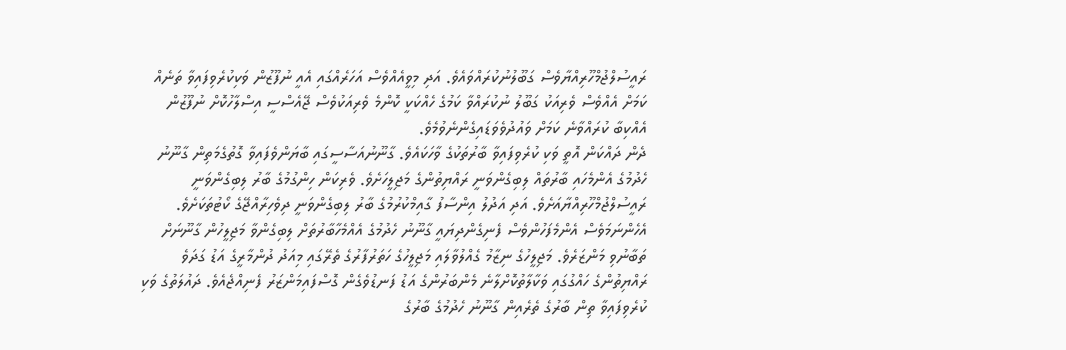ރައީސުލްޖުމްހޫރިއްޔާވެސް ގަބޫލުނުކުރައްވައެވެ. އަދި މިވީއެއްވެސް އަހަރެއްގައި އެއީ ނުފޫޒުން ވަކިކުރެވިފައިވާ ތަނެއް ކަމަށް އެއްވެސް ވެރިއަކު ގަބޫލު ނުކުރައްވާ ކަމުގެ ހެއްކަކީ ކޮންމެ ވެރިއަކުވެސް ޖޭއެސްސީ އިސްލާހުކޮށް ނުފޫޒުން އެއްކިބާ ކުރައްވާނެ ކަމަށް ވައުދުވެވަޑައިގެންނެވުމެވެ.
ދެން ދައްކަން އޮތީ ވަކި ކުރެވިފައިވާ ބާރުތަކުގެ ވާހަކައެވެ. ގާނޫނުއަސާސީގައި ބާޔަންވެފައިވާ ގޮތުގެމަތިން ގާނޫނު ހެދުމުގެ އެންމެހައި ބާރުތައް ލިބިގެންވަނީ ރައްޔިތުންގެ މަޖިލީހަށެވެ. ވެރިކަން ހިންގުމުގެ ބާރު ލިބިގެންވަނީ ރައީސުލްޖުމްހޫރިއްޔާއަށެވެ. އަދި އަދުލު އިންސާފު ގާއިމްކުރުމުގެ ބާރު ލިބިގެންވަނީ ދިވެހިރާއްޖޭގެ ކޯޓުތަކަށެވެ.
އެހެންނަމަވެސް އެންމެފަހުންވެސް ފެނިގެންދިޔައީ ގާނޫނު ހެދުމުގެ އެއްމެހާބާރުތަށް ލިބިގެންވާ މަޖިލީހުން ގާނޫނަށް ތަބާނުވި މަންޒަރެވެ. މަޖިލީހުގެ ނިޒާމު ގެއްލުވާލައި މަޖިލީހުގެ ހަތަރުފާރުގެ ތެރޭގައި މިއަދު ދުންމާރީގެ އަޑު ގަދަވެ ރައްޔިތުންގެ ހައްގުގައި ވަކާލާތުކޮށްލާނެ މެންބަރުންގެ އަޑު ފަނޑުވެގެން ގޮސްފައިމަންޒަރު ފެނިއްޖެއެވެ. ދައުލަތުގެ ވަކި ކުރެވިފައިވާ ތިން ބާރުގެ ތެރެއިން ގާނޫނު ހެދުމުގެ ބާރުގެ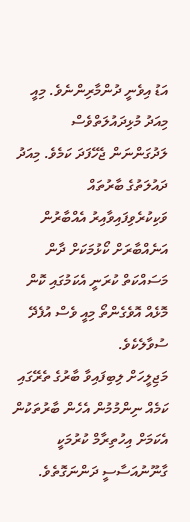އަޑު އިވެނީ ދުންމާރިންނެވެ. މިއީ މިއަދު މުޅިދައުލަތްވެސް ލަދުގަންނަން ޖެހޭފަދަ ކަމެވެ. މިއަދު ދައުލަތުގެ ބާރުތައް ވަކިކުރެވިފައިވާއިރު އެއްބާރުން އަނެއްބާރަށް ކޯޅުމަކަށް ދާން މަސައްކަތް ކުރަނީ އެކަމުގައި ކޮން މޮޅެއް އޮވެގެންތޯ މިއީ ވެސް އުފެދޭ ސުވާލެކެވެ.
މަޖިލީހަށް ލިބިފައިވާ ބާރުގެ ތެރޭގައި ކަމެއް ނިންމުމުން އެހެން ބާރުތަކުން އެކަމަށް އިހުތިރާމް ކުރުމަކީ ގާނޫނުއަސާސީ ދަންނަގޮތެވެ.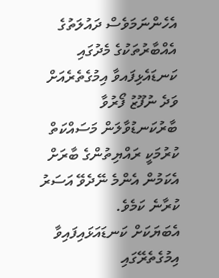އެހެންނަމަވެސް ދައުލަތުގެ އެއްބާރުތަކުގެ މެދުގައި ކަނޑައެޅިފައވާ އިމުގެތެރެއަށް ވަދެ ނުފޫޒު ފޯރުވާ ބާރުކަނޑުވާލަން މަސައްކަތް ކުރުމަކީ ރައްޔިތުންގެ ބާރަށް އެކަމުން އެންމެ ނޭދެވޭ އަސަރު ކުރާނެ ކަމެވެ.
އެބަޔަކަށް ކަނޑައަޅައިފައިވާ އިމުގެތެރޭގައި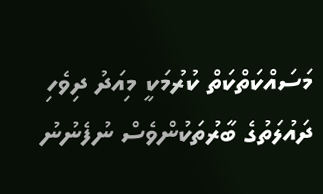މަސައްކަތްކަތް ކުރުމަކީ މިއަދު ދިވެހި ދައުލަތުގެ ބާރުތަކުންވެސް ނުފެނުނު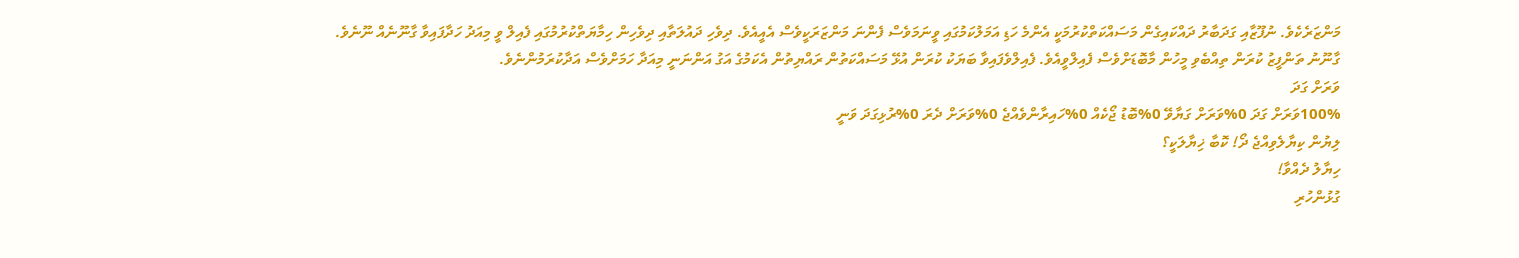މަންޒަރެކެވެ. ނުފޫޒާއި ގަދަބާރު ދައްކައިގެން މަސައްކަތްކުރުމަކީ އެންމެ ހަޑި އަމަލުކަމުގައި ވީނަމަވެސް ފެންނަ މަންޒަރަކީވެސް އެއީއެވެ. ދިވެހި ދައުލަތާއި ދިވެހިން ހިމާޔަތްކުރުމުގައި ފެއިލް ވީ މިއަދު ހަދާފައިވާ ގާނޫނެއް ނޫނެވެ. ގާނޫނު ތަންފީޒު ކުރަން ތިއްބެވި މީހުން މާބޮޑަށްވެސް ފެއިލްވީއެވެ. ފެއިލްވެފައިވާ ބަޔަކު ކުރަން އުޅޭ މަސައްކަތުން ރައްޔިތުން އެކަމުގެ އަގު އަންނަނީ މިއަދާ ހަމަށްވެސް އަދާކުރަމުންނެވެ.
ވަރަށް ގަދަ
100%ވަރަށް ގަދަ 0%ވަރަށް ގަޔާވޭ 0%ބޮޑު ޖޯކެއް 0%ހައިރާންވެއްޖެ 0%ވަރަށް ދެރަ 0%ރުޅިގަދަ ވަނީ
ލިޔުން ކިޔާލެވިއްޖެ ދޯ! ކޮބާ ޚިޔާލަކީ؟
ހިޔާލު ދެއްވާ!
ގުޅުންހުރި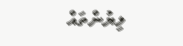ލިޔުންތައް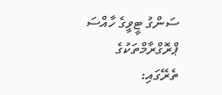ސަންގު ޓީވީގެ ހާއްސަ ޕްރޮގްރާމްތަކުގެ ތެރޭގައި: